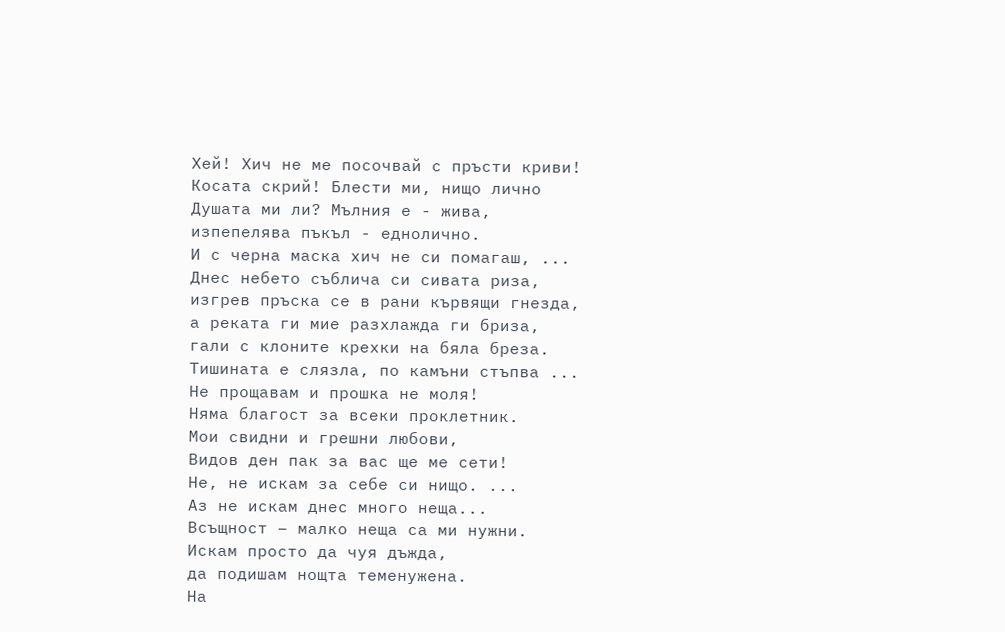Хей! Хич не ме посочвай с пръсти криви!
Косата скрий! Блести ми, нищо лично
Душата ми ли? Мълния е - жива,
изпепелява пъкъл - еднолично.
И с черна маска хич не си помагаш, ...
Днес небето съблича си сивата риза,
изгрев пръска се в рани кървящи гнезда,
а реката ги мие разхлажда ги бриза,
гали с клоните крехки на бяла бреза.
Тишината е слязла, по камъни стъпва ...
Не прощавам и прошка не моля!
Няма благост за всеки проклетник.
Мои свидни и грешни любови,
Видов ден пак за вас ще ме сети!
Не, не искам за себе си нищо. ...
Аз не искам днес много неща...
Всъщност – малко неща са ми нужни.
Искам просто да чуя дъжда,
да подишам нощта теменужена.
На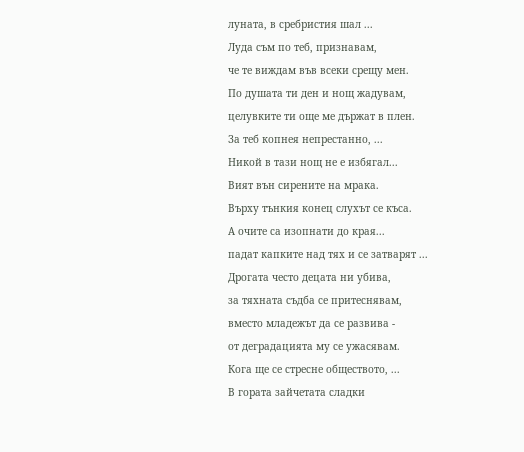луната, в сребристия шал ...
Луда съм по теб, признавам,
че те виждам във всеки срещу мен.
По душата ти ден и нощ жадувам,
целувките ти още ме държат в плен.
За теб копнея непрестанно, ...
Никой в тази нощ не е избягал...
Вият вън сирените на мрака.
Върху тънкия конец слухът се къса.
А очите са изопнати до края...
падат капките над тях и се затварят ...
Дрогата често децата ни убива,
за тяхната съдба се притеснявам,
вместо младежът да се развива -
от деградацията му се ужасявам.
Кога ще се стресне обществото, ...
В гората зайчетата сладки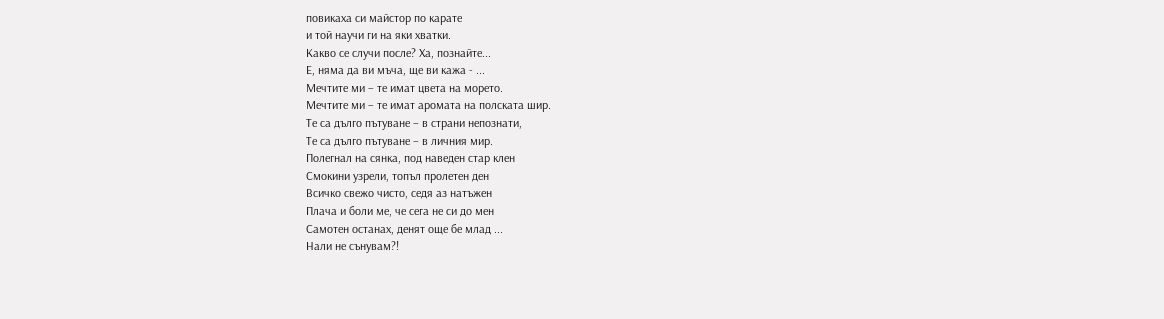повикаха си майстор по карате
и той научи ги на яки хватки.
Какво се случи после? Ха, познайте...
Е, няма да ви мъча, ще ви кажа - ...
Мечтите ми – те имат цвета на морето.
Мечтите ми – те имат аромата на полската шир.
Те са дълго пътуване – в страни непознати,
Те са дълго пътуване – в личния мир.
Полегнал на сянка, под наведен стар клен
Смокини узрели, топъл пролетен ден
Всичко свежо чисто, седя аз натъжен
Плача и боли ме, че сега не си до мен
Самотен останах, денят още бе млад ...
Нали не сънувам?!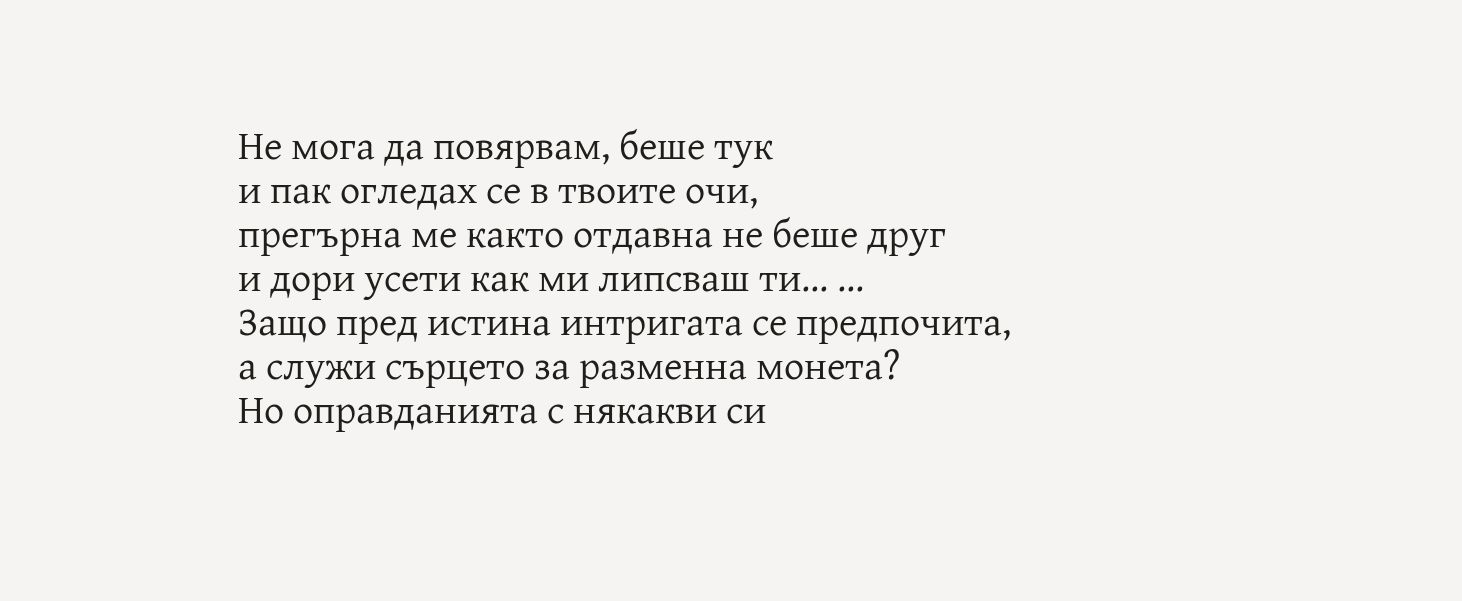Не мога да повярвам, беше тук
и пак огледах се в твоите очи,
прегърна ме както отдавна не беше друг
и дори усети как ми липсваш ти... ...
Защо пред истина интригата се предпочита,
а служи сърцето за разменна монета?
Но оправданията с някакви си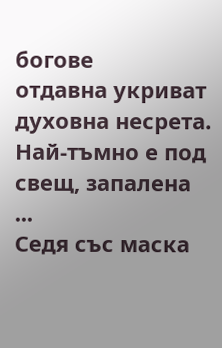богове
отдавна укриват духовна несрета.
Най-тъмно е под свещ, запалена ...
Седя със маска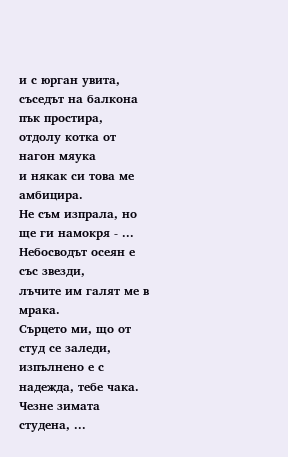и с юрган увита,
съседът на балкона пък простира,
отдолу котка от нагон мяука
и някак си това ме амбицира.
Не съм изпрала, но ще ги намокря - ...
Небосводът осеян е със звезди,
лъчите им галят ме в мрака.
Сърцето ми, що от студ се заледи,
изпълнено е с надежда, тебе чака.
Чезне зимата студена, ...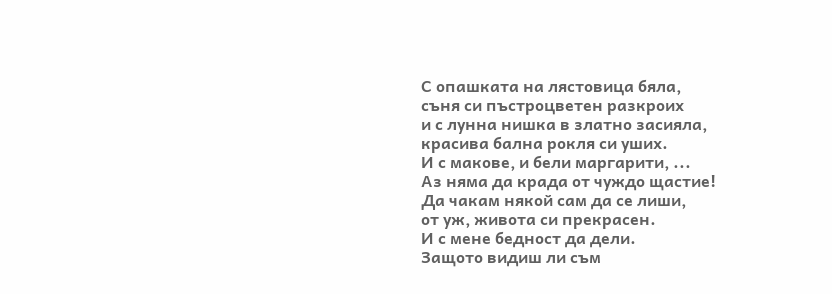С опашката на лястовица бяла,
съня си пъстроцветен разкроих
и с лунна нишка в златно засияла,
красива бална рокля си уших.
И с макове, и бели маргарити, ...
Аз няма да крада от чуждо щастие!
Да чакам някой сам да се лиши,
от уж, живота си прекрасен.
И с мене бедност да дели.
Защото видиш ли съм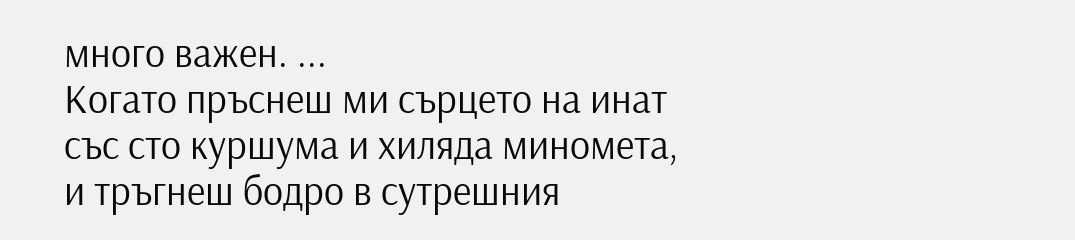много важен. ...
Когато пръснеш ми сърцето на инат
със сто куршума и хиляда миномета,
и тръгнеш бодро в сутрешния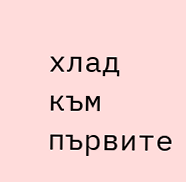хлад
към първите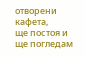отворени кафета,
ще постоя и ще погледам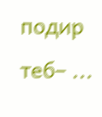подир теб– ...